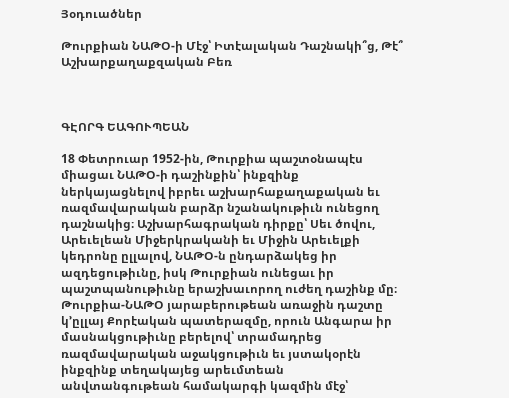Յօդուածներ

Թուրքիան ՆԱԹՕ-ի Մէջ՝ Իտէալական Դաշնակի՞ց, Թէ՞ Աշխարքաղաքզական Բեռ



ԳԷՈՐԳ ԵԱԳՈՒՊԵԱՆ

18 Փետրուար 1952-ին, Թուրքիա պաշտօնապէս միացաւ ՆԱԹՕ-ի դաշինքին՝ ինքզինք ներկայացնելով իբրեւ աշխարհաքաղաքական եւ ռազմավարական բարձր նշանակութիւն ունեցող դաշնակից։ Աշխարհագրական դիրքը՝ Սեւ ծովու, Արեւելեան Միջերկրականի եւ Միջին Արեւելքի կեդրոնը ըլլալով, ՆԱԹՕ-ն ընդարձակեց իր ազդեցութիւնը, իսկ Թուրքիան ունեցաւ իր պաշտպանութիւնը երաշխաւորող ուժեղ դաշինք մը։ Թուրքիա-ՆԱԹՕ յարաբերութեան առաջին դաշտը կ՚ըլլայ Քորէական պատերազմը, որուն Անգարա իր մասնակցութիւնը բերելով՝ տրամադրեց ռազմավարական աջակցութիւն եւ յստակօրէն ինքզինք տեղակայեց արեւմտեան անվտանգութեան համակարգի կազմին մէջ՝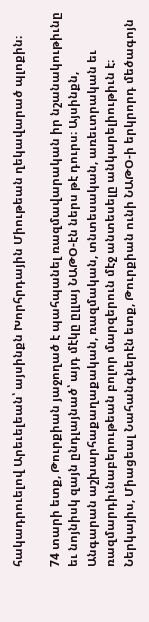հակադրուելով Արեւելեան՝ այսինքն Խորհրդային Միութեան ղեկավարած պլոքին։

74 տարի ետք, Թուրքիան յաջողած է պահպանել ռազմավարական իր նշանակութիւնը եւ նոյնիսկ զայն ընդլայնած՝ այդ մէկը ըլլայ ՆԱԹՕ-էն ներս թէ դուրս։ Այսինքն, Անգարան աշխարհաքաղաքական, ռազմական, տնտեսական, առեւտրական եւ ռազմարդիւնաբերութեան բոլոր մարզերուն մէջ անտեսելը անկարելիութիւն է։ Ներկայիս, Միացեալ Նահանգներէն ետք, Թուրքիան ունի ՆԱԹՕ-ի երկրորդ մեծագոյն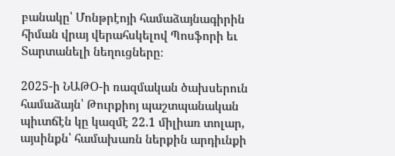բանակը՝ Մոնթրէոյի համաձայնագիրին հիման վրայ վերահսկելով Պոսֆորի եւ Տարտանելի նեղուցները։

2025-ի ՆԱԹՕ-ի ռազմական ծախսերուն համաձայն՝ Թուրքիոյ պաշտպանական պիւտճէն կը կազմէ 22.1 միլիառ տոլար, այսինքն՝ համախառն ներքին արդիւնքի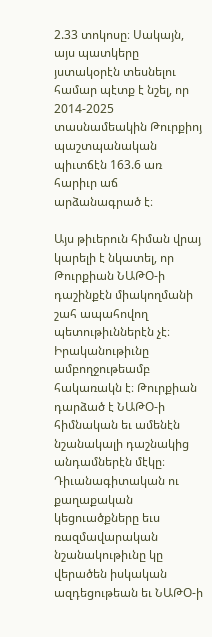2.33 տոկոսը։ Սակայն, այս պատկերը յստակօրէն տեսնելու համար պէտք է նշել, որ 2014-2025 տասնամեակին Թուրքիոյ պաշտպանական պիւտճէն 163.6 առ հարիւր աճ արձանագրած է։

Այս թիւերուն հիման վրայ կարելի է նկատել, որ Թուրքիան ՆԱԹՕ-ի դաշինքէն միակողմանի շահ ապահովող պետութիւններէն չէ։ Իրականութիւնը ամբողջութեամբ հակառակն է։ Թուրքիան դարձած է ՆԱԹՕ-ի հիմնական եւ ամենէն նշանակալի դաշնակից անդամներէն մէկը։ Դիւանագիտական ու քաղաքական կեցուածքները եւս ռազմավարական նշանակութիւնը կը վերածեն իսկական ազդեցութեան եւ ՆԱԹՕ-ի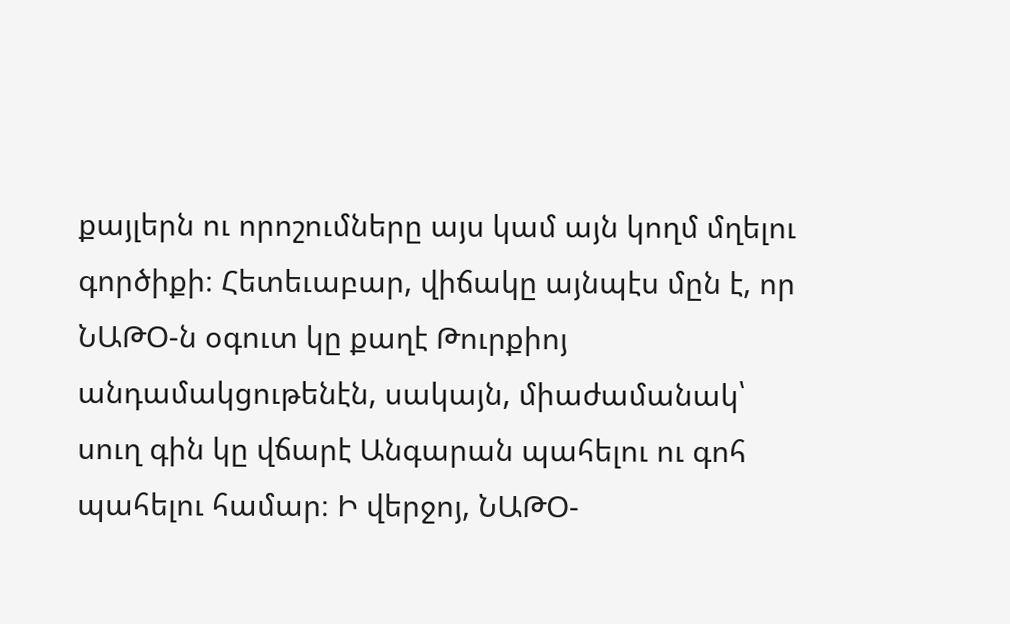քայլերն ու որոշումները այս կամ այն կողմ մղելու գործիքի։ Հետեւաբար, վիճակը այնպէս մըն է, որ ՆԱԹՕ-ն օգուտ կը քաղէ Թուրքիոյ անդամակցութենէն, սակայն, միաժամանակ՝ սուղ գին կը վճարէ Անգարան պահելու ու գոհ պահելու համար։ Ի վերջոյ, ՆԱԹՕ-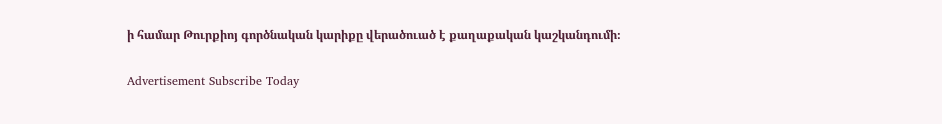ի համար Թուրքիոյ գործնական կարիքը վերածուած է քաղաքական կաշկանդումի։

Advertisement Subscribe Today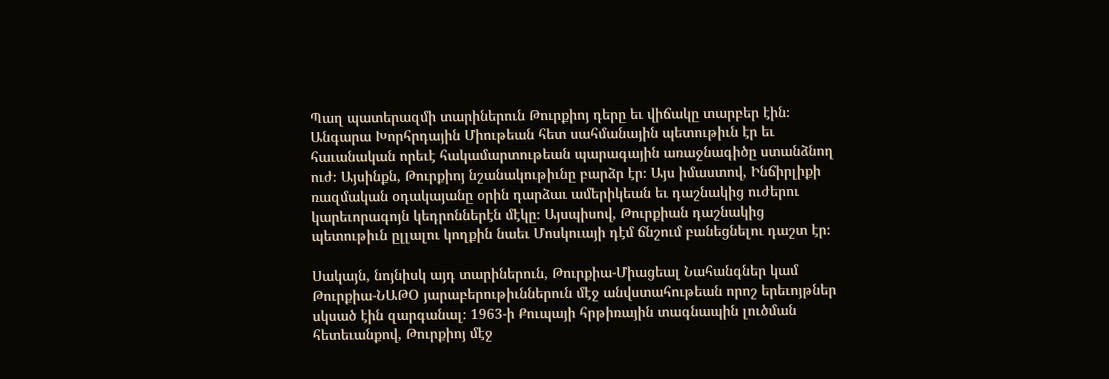Պաղ պատերազմի տարիներուն Թուրքիոյ դերը եւ վիճակը տարբեր էին։ Անգարա Խորհրդային Միութեան հետ սահմանային պետութիւն էր եւ հաւանական որեւէ հակամարտութեան պարագային առաջնագիծը ստանձնող ուժ։ Այսինքն, Թուրքիոյ նշանակութիւնը բարձր էր։ Այս իմաստով, Ինճիրլիքի ռազմական օդակայանը օրին դարձաւ ամերիկեան եւ դաշնակից ուժերու կարեւորագոյն կեդրոններէն մէկը։ Այսպիսով, Թուրքիան դաշնակից պետութիւն ըլլալու կողքին նաեւ Մոսկուայի դէմ ճնշում բանեցնելու դաշտ էր։

Սակայն, նոյնիսկ այդ տարիներուն, Թուրքիա-Միացեալ Նահանգներ կամ Թուրքիա-ՆԱԹՕ յարաբերութիւններուն մէջ անվստահութեան որոշ երեւոյթներ սկսած էին զարգանալ։ 1963-ի Քուպայի հրթիռային տագնապին լուծման հետեւանքով, Թուրքիոյ մէջ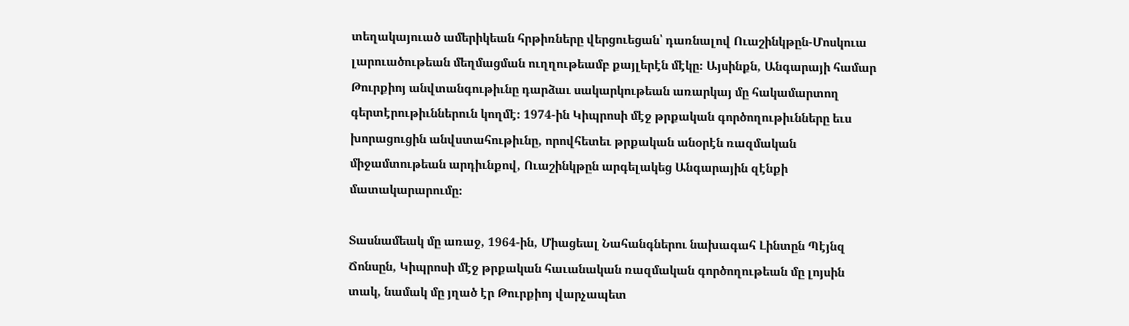տեղակայուած ամերիկեան հրթիռները վերցուեցան՝ դառնալով Ուաշինկթըն-Մոսկուա լարուածութեան մեղմացման ուղղութեամբ քայլերէն մէկը։ Այսինքն, Անգարայի համար Թուրքիոյ անվտանգութիւնը դարձաւ սակարկութեան առարկայ մը հակամարտող գերտէրութիւններուն կողմէ։ 1974-ին Կիպրոսի մէջ թրքական գործողութիւնները եւս խորացուցին անվստահութիւնը, որովհետեւ թրքական անօրէն ռազմական միջամտութեան արդիւնքով, Ուաշինկթըն արգելակեց Անգարային զէնքի մատակարարումը։

Տասնամեակ մը առաջ, 1964-ին, Միացեալ Նահանգներու նախագահ Լինտըն Պէյնզ Ճոնսըն, Կիպրոսի մէջ թրքական հաւանական ռազմական գործողութեան մը լոյսին տակ, նամակ մը յղած էր Թուրքիոյ վարչապետ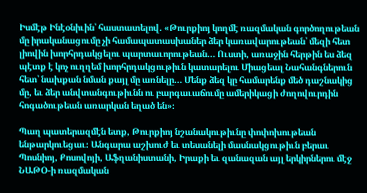Իսմէթ Ինէօնիւին՝ հաստատելով. «Թուրքիոյ կողմէ ռազմական գործողութեան մը իրականացումը չի համապատասխաներ ձեր կառավարութեան՝ մեզի հետ լիովին խորհրդակցելու պարտաւորութեան… Ուստի, առաջին հերթին ես ձեզ պէտք է կոչ ուղղեմ խորհրդակցութիւն կատարելու Միացեալ Նահանգներուն հետ՝ նախքան նման քայլ մը առնելը… Մենք ձեզ կը համարենք մեծ դաշնակից մը, եւ ձեր անվտանգութիւնն ու բարգաւաճումը ամերիկացի ժողովուրդին հոգածութեան առարկան եղած են»։

Պաղ պատերազմէն ետք, Թուրքիոյ նշանակութիւնը փոփոխութեան ենթարկուեցաւ։ Անգարա աշխուժ եւ տեսանելի մասնակցութիւն բերաւ Պոսնիոյ, Քոսովոյի, Աֆղանիստանի, Իրաքի եւ զանազան այլ երկիրներու մէջ ՆԱԹՕ-ի ռազմական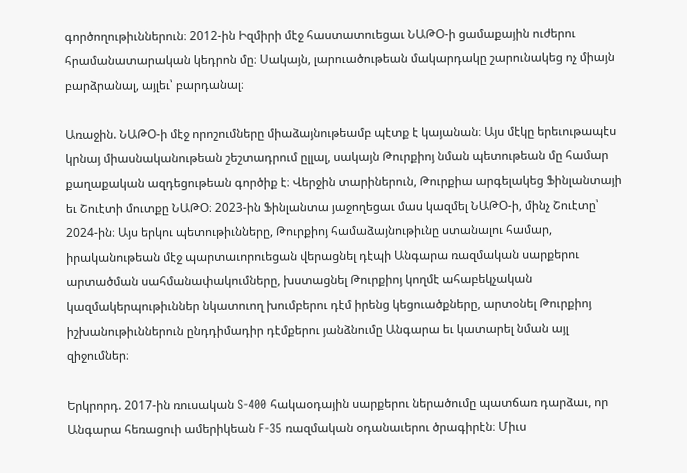գործողութիւններուն։ 2012-ին Իզմիրի մէջ հաստատուեցաւ ՆԱԹՕ-ի ցամաքային ուժերու հրամանատարական կեդրոն մը։ Սակայն, լարուածութեան մակարդակը շարունակեց ոչ միայն բարձրանալ, այլեւ՝ բարդանալ։

Առաջին. ՆԱԹՕ-ի մէջ որոշումները միաձայնութեամբ պէտք է կայանան։ Այս մէկը երեւութապէս կրնայ միասնականութեան շեշտադրում ըլլալ, սակայն Թուրքիոյ նման պետութեան մը համար քաղաքական ազդեցութեան գործիք է։ Վերջին տարիներուն, Թուրքիա արգելակեց Ֆինլանտայի եւ Շուէտի մուտքը ՆԱԹՕ։ 2023-ին Ֆինլանտա յաջողեցաւ մաս կազմել ՆԱԹՕ-ի, մինչ Շուէտը՝ 2024-ին։ Այս երկու պետութիւնները, Թուրքիոյ համաձայնութիւնը ստանալու համար, իրականութեան մէջ պարտաւորուեցան վերացնել դէպի Անգարա ռազմական սարքերու արտածման սահմանափակումները, խստացնել Թուրքիոյ կողմէ ահաբեկչական կազմակերպութիւններ նկատուող խումբերու դէմ իրենց կեցուածքները, արտօնել Թուրքիոյ իշխանութիւններուն ընդդիմադիր դէմքերու յանձնումը Անգարա եւ կատարել նման այլ զիջումներ։

Երկրորդ. 2017-ին ռուսական S-400 հակաօդային սարքերու ներածումը պատճառ դարձաւ, որ Անգարա հեռացուի ամերիկեան F-35 ռազմական օդանաւերու ծրագիրէն։ Միւս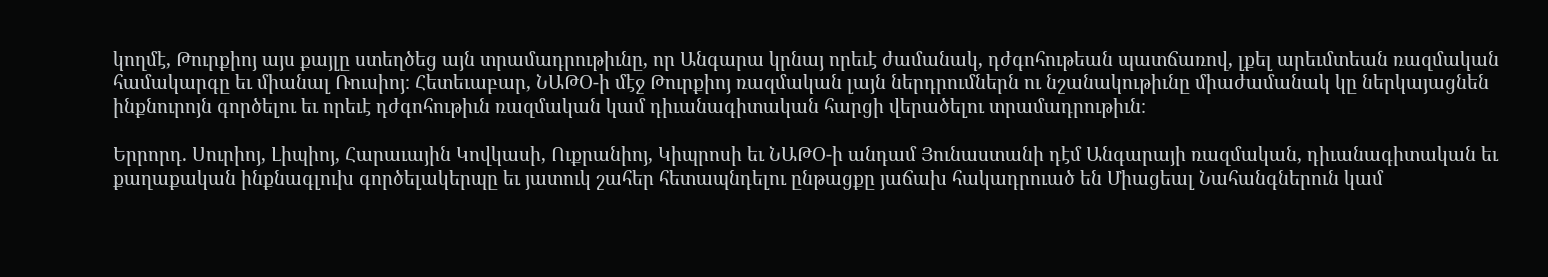կողմէ, Թուրքիոյ այս քայլը ստեղծեց այն տրամադրութիւնը, որ Անգարա կրնայ որեւէ ժամանակ, դժգոհութեան պատճառով, լքել արեւմտեան ռազմական համակարգը եւ միանալ Ռուսիոյ։ Հետեւաբար, ՆԱԹՕ-ի մէջ Թուրքիոյ ռազմական լայն ներդրումներն ու նշանակութիւնը միաժամանակ կը ներկայացնեն ինքնուրոյն գործելու եւ որեւէ դժգոհութիւն ռազմական կամ դիւանագիտական հարցի վերածելու տրամադրութիւն։

Երրորդ. Սուրիոյ, Լիպիոյ, Հարաւային Կովկասի, Ուքրանիոյ, Կիպրոսի եւ ՆԱԹՕ-ի անդամ Յունաստանի դէմ Անգարայի ռազմական, դիւանագիտական եւ քաղաքական ինքնագլուխ գործելակերպը եւ յատուկ շահեր հետապնդելու ընթացքը յաճախ հակադրուած են Միացեալ Նահանգներուն կամ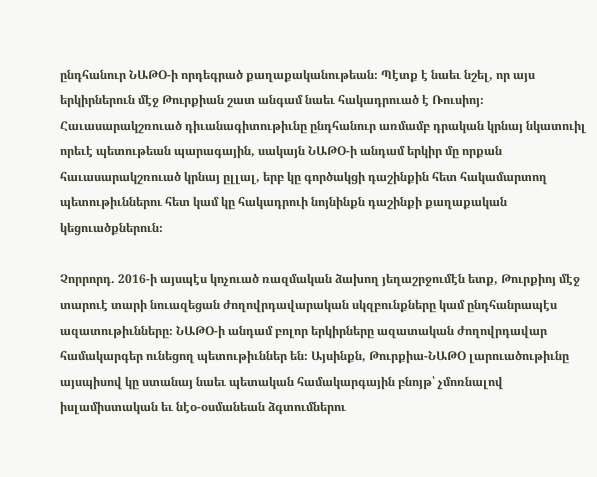ընդհանուր ՆԱԹՕ-ի որդեգրած քաղաքականութեան։ Պէտք է նաեւ նշել, որ այս երկիրներուն մէջ Թուրքիան շատ անգամ նաեւ հակադրուած է Ռուսիոյ։ Հաւասարակշռուած դիւանագիտութիւնը ընդհանուր առմամբ դրական կրնայ նկատուիլ որեւէ պետութեան պարագային, սակայն ՆԱԹՕ-ի անդամ երկիր մը որքան հաւասարակշռուած կրնայ ըլլալ, երբ կը գործակցի դաշինքին հետ հակամարտող պետութիւններու հետ կամ կը հակադրուի նոյնինքն դաշինքի քաղաքական կեցուածքներուն։

Չորրորդ. 2016-ի այսպէս կոչուած ռազմական ձախող յեղաշրջումէն ետք, Թուրքիոյ մէջ տարուէ տարի նուազեցան ժողովրդավարական սկզբունքները կամ ընդհանրապէս ազատութիւնները։ ՆԱԹՕ-ի անդամ բոլոր երկիրները ազատական ժողովրդավար համակարգեր ունեցող պետութիւններ են։ Այսինքն, Թուրքիա-ՆԱԹՕ լարուածութիւնը այսպիսով կը ստանայ նաեւ պետական համակարգային բնոյթ՝ չմոռնալով իսլամիստական եւ նէօ-օսմանեան ձգտումներու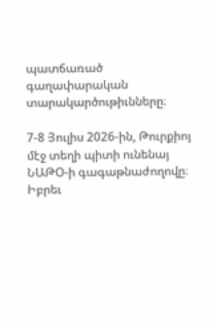պատճառած գաղափարական տարակարծութիւնները։

7-8 Յուլիս 2026-ին, Թուրքիոյ մէջ տեղի պիտի ունենայ ՆԱԹՕ-ի գագաթնաժողովը։ Իբրեւ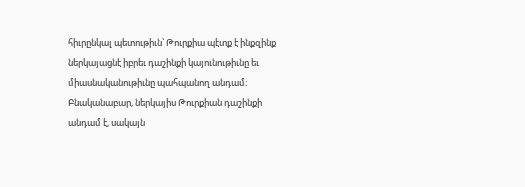հիւրընկալ պետութիւն՝ Թուրքիա պէտք է ինքզինք ներկայացնէ իբրեւ դաշինքի կայունութիւնը եւ միասնականութիւնը պահպանող անդամ։ Բնականաբար, ներկայիս Թուրքիան դաշինքի անդամ է, սակայն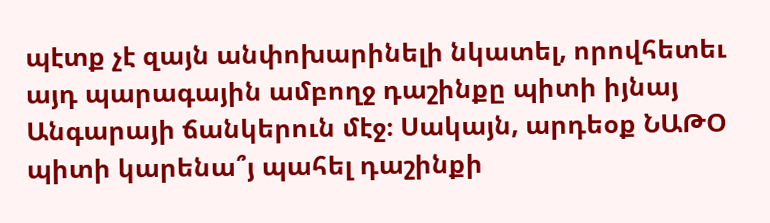պէտք չէ զայն անփոխարինելի նկատել, որովհետեւ այդ պարագային ամբողջ դաշինքը պիտի իյնայ Անգարայի ճանկերուն մէջ։ Սակայն, արդեօք ՆԱԹՕ պիտի կարենա՞յ պահել դաշինքի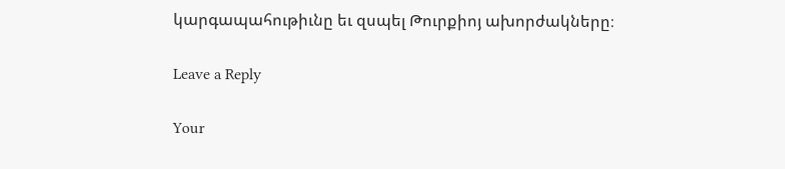կարգապահութիւնը եւ զսպել Թուրքիոյ ախորժակները։

Leave a Reply

Your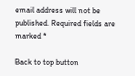email address will not be published. Required fields are marked *

Back to top button